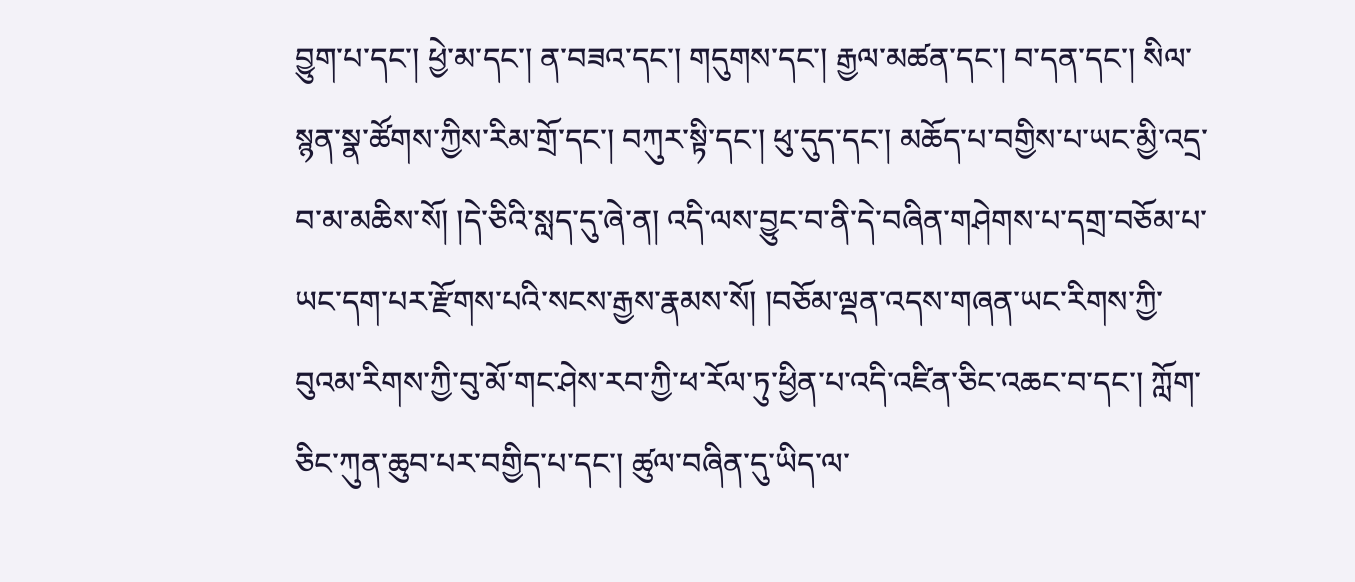བྱུག་པ་དང་། ཕྱེ་མ་དང་། ན་བཟའ་དང་། གདུགས་དང་། རྒྱལ་མཚན་དང་། བ་དན་དང་། སིལ་སྙན་སྣ་ཚོགས་ཀྱིས་རིམ་གྲོ་དང་། བཀུར་སྟི་དང་། ཕུ་དུད་དང་། མཆོད་པ་བགྱིས་པ་ཡང་མྱི་འདྲ་བ་མ་མཆིས་སོ། །དེ་ཅིའི་སླད་དུ་ཞེ་ན། འདི་ལས་བྱུང་བ་ནི་དེ་བཞིན་གཤེགས་པ་དགྲ་བཅོམ་པ་ཡང་དག་པར་རྫོགས་པའི་སངས་རྒྱས་རྣམས་སོ། །བཅོམ་ལྡན་འདས་གཞན་ཡང་རིགས་ཀྱི་བུའམ་རིགས་ཀྱི་བུ་མོ་གང་ཤེས་རབ་ཀྱི་ཕ་རོལ་ཏུ་ཕྱིན་པ་འདི་འཛིན་ཅིང་འཆང་བ་དང་། ཀློག་ཅིང་ཀུན་ཆུབ་པར་བགྱིད་པ་དང་། ཚུལ་བཞིན་དུ་ཡིད་ལ་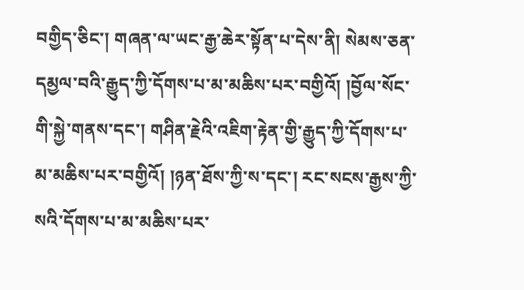བགྱིད་ཅིང་། གཞན་ལ་ཡང་རྒྱ་ཆེར་སྟོན་པ་དེས་ནི། སེམས་ཅན་དམྱལ་བའི་རྒྱུད་ཀྱི་དོགས་པ་མ་མཆིས་པར་བགྱིའོ། །བྱོལ་སོང་གི་སྐྱེ་གནས་དང་། གཤིན་རྗེའི་འཇིག་རྟེན་གྱི་རྒྱུད་ཀྱི་དོགས་པ་མ་མཆིས་པར་བགྱིའོ། །ཉན་ཐོས་ཀྱི་ས་དང་། རང་སངས་རྒྱས་ཀྱི་སའི་དོགས་པ་མ་མཆིས་པར་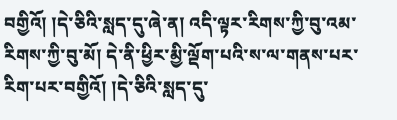བགྱིའོ། །དེ་ཅིའི་སླད་དུ་ཞེ་ན། འདི་ལྟར་རིགས་ཀྱི་བུ་འམ་རིགས་ཀྱི་བུ་མོ། དེ་ནི་ཕྱིར་མྱི་ལྡོག་པའི་ས་ལ་གནས་པར་རིག་པར་བགྱིའོ། །དེ་ཅིའི་སླད་དུ་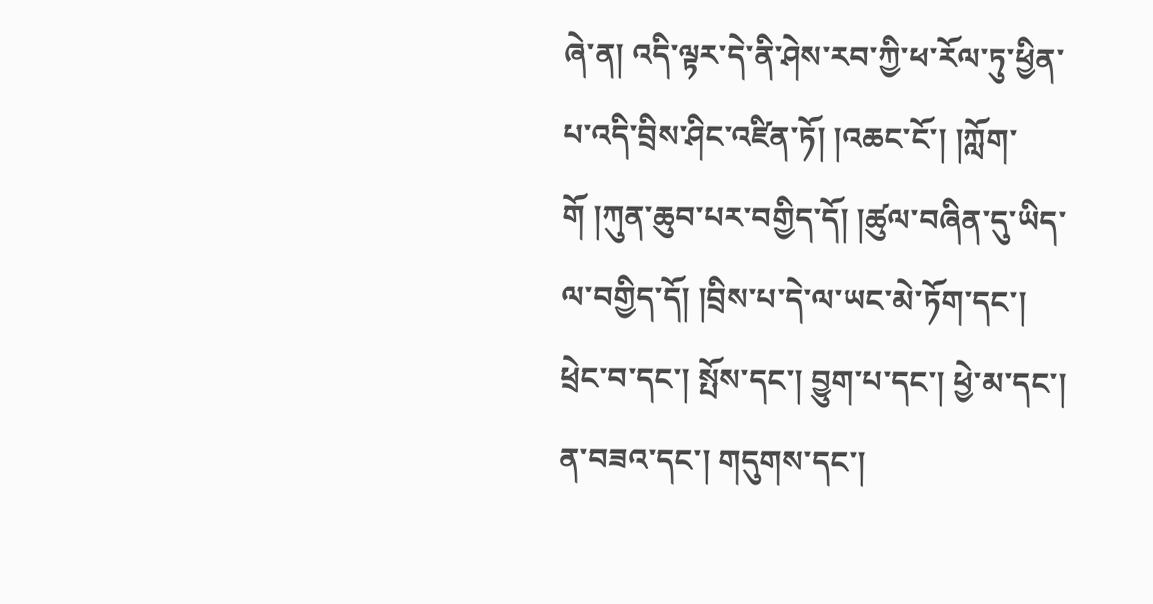ཞེ་ན། འདི་ལྟར་དེ་ནི་ཤེས་རབ་ཀྱི་ཕ་རོལ་ཏུ་ཕྱིན་པ་འདི་བྲིས་ཤིང་འཛིན་ཏོ། །འཆང་ངོ་། །ཀློག་གོ །ཀུན་ཆུབ་པར་བགྱིད་དོ། །ཚུལ་བཞིན་དུ་ཡིད་ལ་བགྱིད་དོ། །བྲིས་པ་དེ་ལ་ཡང་མེ་ཏོག་དང་། ཕྲེང་བ་དང་། སྤོས་དང་། བྱུག་པ་དང་། ཕྱེ་མ་དང་། ན་བཟའ་དང་། གདུགས་དང་།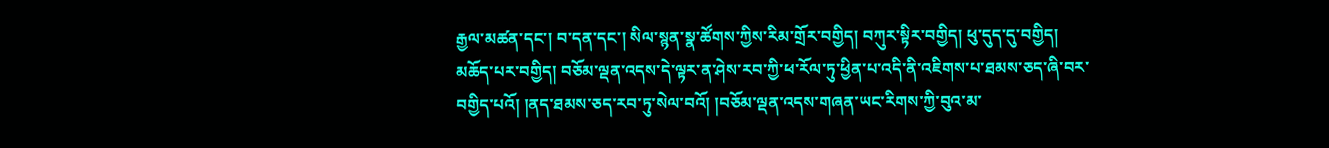རྒྱལ་མཚན་དང་། བ་དན་དང་། སིལ་སྙན་སྣ་ཚོགས་ཀྱིས་རིམ་གྲོར་བགྱིད། བཀུར་སྟིར་བགྱིད། ཕུ་དུད་དུ་བགྱིད། མཆོད་པར་བགྱིད། བཅོམ་ལྡན་འདས་དེ་ལྟར་ན་ཤེས་རབ་ཀྱི་ཕ་རོལ་ཏུ་ཕྱིན་པ་འདི་ནི་འཇིགས་པ་ཐམས་ཅད་ཞི་བར་བགྱིད་པའོ། །ནད་ཐམས་ཅད་རབ་ཏུ་སེལ་བའོ། །བཅོམ་ལྡན་འདས་གཞན་ཡང་རིགས་ཀྱི་བུའ་མ་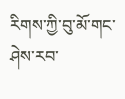རིགས་ཀྱི་བུ་མོ་གང་ཤེས་རབ་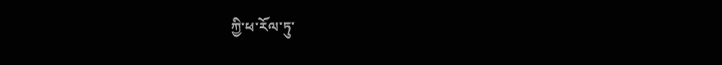ཀྱི་ཕ་རོལ་ཏུ་